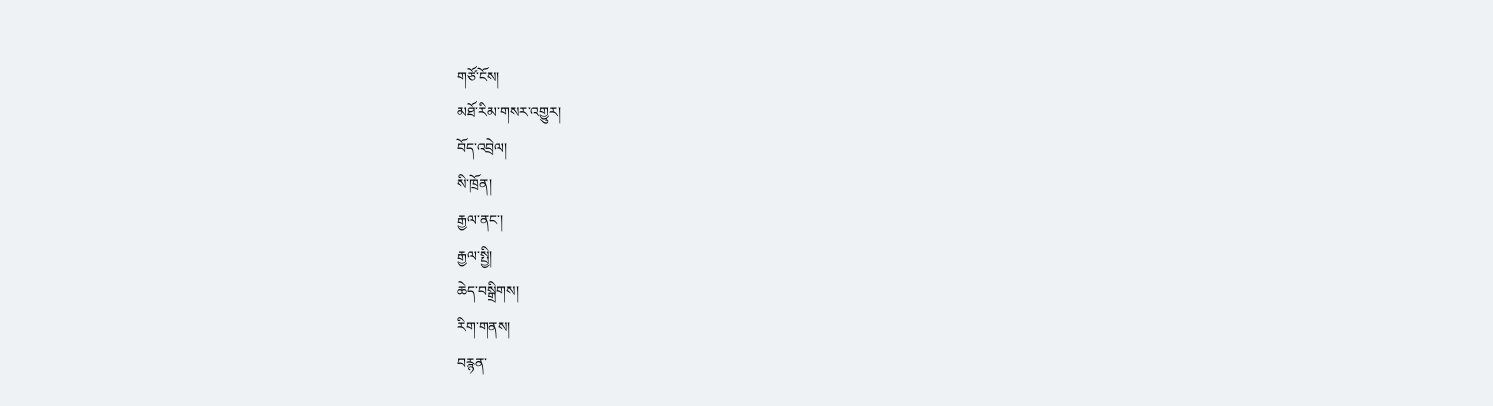གཙོ་ངོས།
མཐོ་རིམ་གསར་འགྱུར།
བོད་འབྲེལ།
སི་ཁྲོན།
རྒྱལ་ནང་།
རྒྱལ་སྤྱི།
ཆེད་བསྒྲིགས།
རིག་གནས།
བརྙན་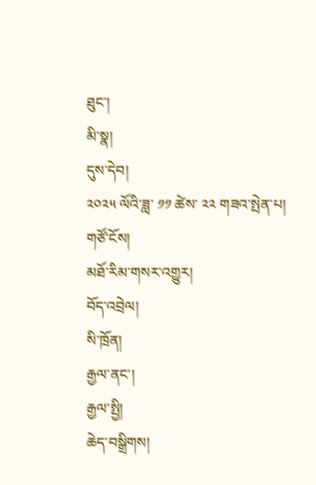ཐུང་།
མི་སྣ།
དུས་དེབ།
༢༠༢༥ ལོའི་ཟླ་ ༡༡ ཚེས་ ༢༢ གཟའ་སྤེན་པ།
གཙོ་ངོས།
མཐོ་རིམ་གསར་འགྱུར།
བོད་འབྲེལ།
སི་ཁྲོན།
རྒྱལ་ནང་།
རྒྱལ་སྤྱི།
ཆེད་བསྒྲིགས།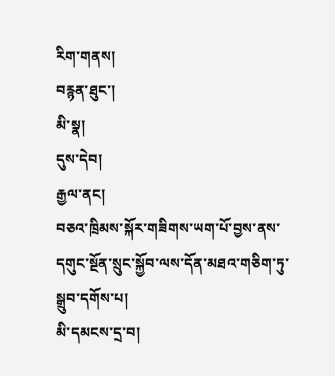རིག་གནས།
བརྙན་ཐུང་།
མི་སྣ།
དུས་དེབ།
རྒྱལ་ནང།
བཅའ་ཁྲིམས་སྐོར་གཟིགས་ཡག་པོ་བྱས་ནས་དགུང་སྔོན་སྲུང་སྐྱོབ་ལས་དོན་མཐའ་གཅིག་ཏུ་སྒྲུབ་དགོས་པ།
མི་དམངས་དྲ་བ།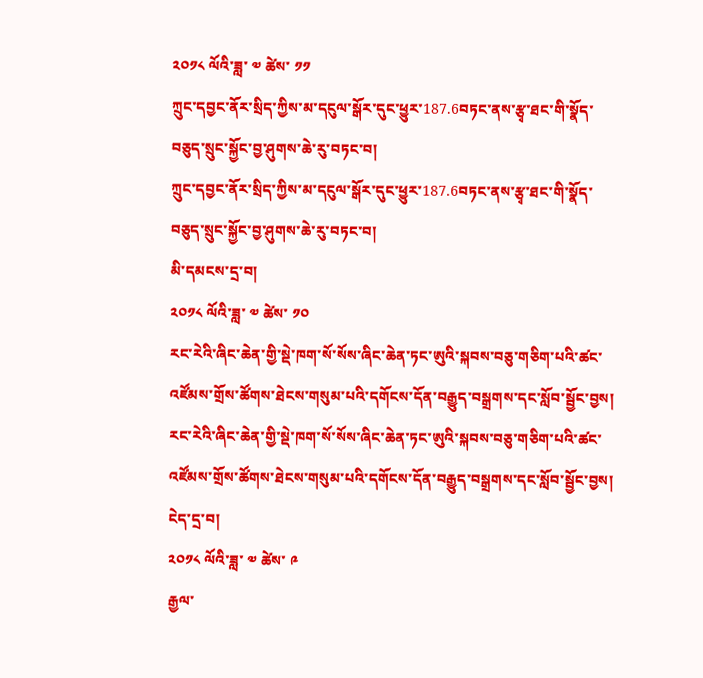༢༠༡༨ ལོའི་ཟླ་ ༧ ཚེས་ ༡༡
ཀྲུང་དབྱང་ནོར་སྲིད་ཀྱིས་མ་དངུལ་སྒོར་དུང་ཕྱུར་187.6བཏང་ནས་རྩྭ་ཐང་གི་སྣོད་བཅུད་སྲུང་སྐྱོང་བྱ་ཤུགས་ཆེ་རུ་བཏང་བ།
ཀྲུང་དབྱང་ནོར་སྲིད་ཀྱིས་མ་དངུལ་སྒོར་དུང་ཕྱུར་187.6བཏང་ནས་རྩྭ་ཐང་གི་སྣོད་བཅུད་སྲུང་སྐྱོང་བྱ་ཤུགས་ཆེ་རུ་བཏང་བ།
མི་དམངས་དྲ་བ།
༢༠༡༨ ལོའི་ཟླ་ ༧ ཚེས་ ༡༠
རང་རེའི་ཞིང་ཆེན་གྱི་སྡེ་ཁག་སོ་སོས་ཞིང་ཆེན་ཏང་ཨུའི་སྐབས་བཅུ་གཅིག་པའི་ཚང་འཛོམས་གྲོས་ཚོགས་ཐེངས་གསུམ་པའི་དགོངས་དོན་བརྒྱུད་བསྒྲགས་དང་སློབ་སྦྱོང་བྱས།
རང་རེའི་ཞིང་ཆེན་གྱི་སྡེ་ཁག་སོ་སོས་ཞིང་ཆེན་ཏང་ཨུའི་སྐབས་བཅུ་གཅིག་པའི་ཚང་འཛོམས་གྲོས་ཚོགས་ཐེངས་གསུམ་པའི་དགོངས་དོན་བརྒྱུད་བསྒྲགས་དང་སློབ་སྦྱོང་བྱས།
ངེད་དྲ་བ།
༢༠༡༨ ལོའི་ཟླ་ ༧ ཚེས་ ༩
རྒྱལ་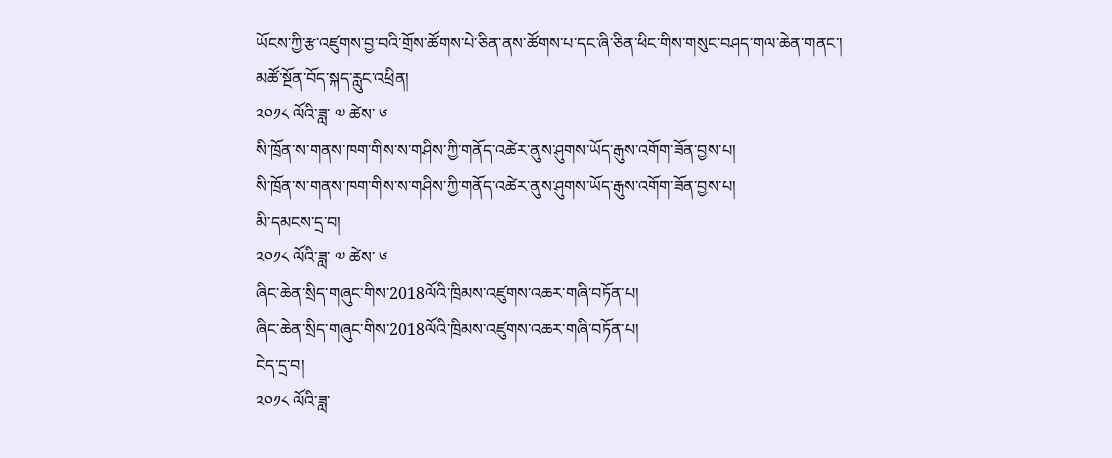ཡོངས་ཀྱི་རྩ་འཛུགས་བྱ་བའི་གྲོས་ཚོགས་པེ་ཅིན་ནས་ཚོགས་པ་དང་ཞི་ཅིན་ཕིང་གིས་གསུང་བཤད་གལ་ཆེན་གནང་།
མཚོ་སྔོན་བོད་སྐད་རླུང་འཕྲིན།
༢༠༡༨ ལོའི་ཟླ་ ༧ ཚེས་ ༦
སི་ཁྲོན་ས་གནས་ཁག་གིས་ས་གཤིས་ཀྱི་གནོད་འཚེར་ནུས་ཤུགས་ཡོད་རྒུས་འགོག་ཟོན་བྱས་པ།
སི་ཁྲོན་ས་གནས་ཁག་གིས་ས་གཤིས་ཀྱི་གནོད་འཚེར་ནུས་ཤུགས་ཡོད་རྒུས་འགོག་ཟོན་བྱས་པ།
མི་དམངས་དྲ་བ།
༢༠༡༨ ལོའི་ཟླ་ ༧ ཚེས་ ༦
ཞིང་ཆེན་སྲིད་གཞུང་གིས་2018ལོའི་ཁྲིམས་འཛུགས་འཆར་གཞི་བཏོན་པ།
ཞིང་ཆེན་སྲིད་གཞུང་གིས་2018ལོའི་ཁྲིམས་འཛུགས་འཆར་གཞི་བཏོན་པ།
ངེད་དྲ་བ།
༢༠༡༨ ལོའི་ཟླ་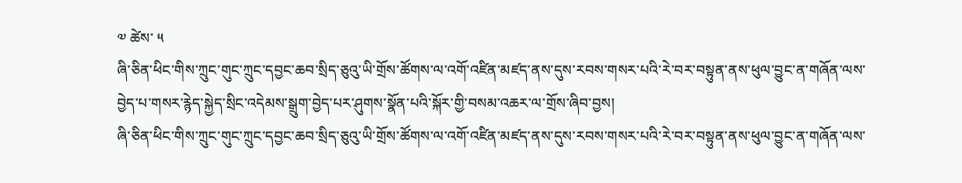༧ ཚེས་ ༥
ཞི་ཅིན་ཕིང་གིས་ཀྲུང་གུང་ཀྲུང་དབྱང་ཆབ་སྲིད་ཅུའུ་ཡི་གྲོས་ཚོགས་ལ་འགོ་འཛིན་མཛད་ནས་དུས་རབས་གསར་པའི་རེ་བར་བསྟུན་ནས་ཕུལ་བྱུང་ན་གཞོན་ལས་བྱེད་པ་གསར་རྙེད་སྐྱེད་སྲིང་འདེམས་སྒྲུག་བྱེད་པར་ཤུགས་སྣོན་པའི་སྐོར་གྱི་བསམ་འཆར་ལ་གྲོས་ཞིབ་བྱས།
ཞི་ཅིན་ཕིང་གིས་ཀྲུང་གུང་ཀྲུང་དབྱང་ཆབ་སྲིད་ཅུའུ་ཡི་གྲོས་ཚོགས་ལ་འགོ་འཛིན་མཛད་ནས་དུས་རབས་གསར་པའི་རེ་བར་བསྟུན་ནས་ཕུལ་བྱུང་ན་གཞོན་ལས་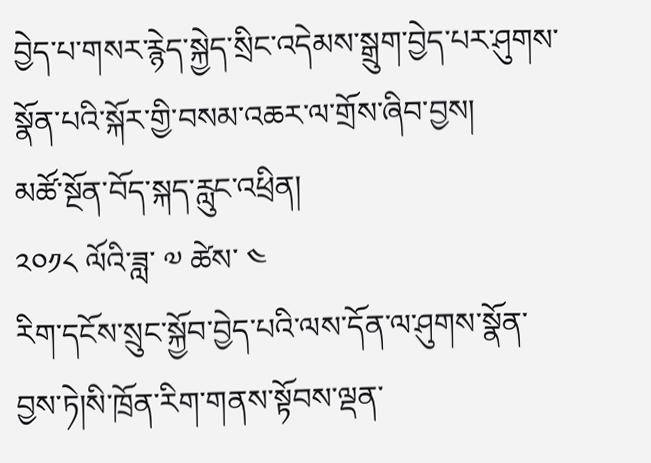བྱེད་པ་གསར་རྙེད་སྐྱེད་སྲིང་འདེམས་སྒྲུག་བྱེད་པར་ཤུགས་སྣོན་པའི་སྐོར་གྱི་བསམ་འཆར་ལ་གྲོས་ཞིབ་བྱས།
མཚོ་སྔོན་བོད་སྐད་རླུང་འཕྲིན།
༢༠༡༨ ལོའི་ཟླ་ ༧ ཚེས་ ༤
རིག་དངོས་སྲུང་སྐྱོབ་བྱེད་པའི་ལས་དོན་ལ་ཤུགས་སྣོན་བྱས་ཏེ།སི་ཁྲོན་རིག་གནས་སྟོབས་ལྡན་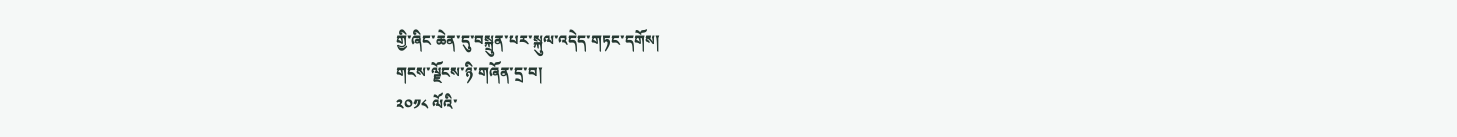གྱི་ཞིང་ཆེན་དུ་བསྐྲུན་པར་སྐུལ་འདེད་གཏང་དགོས།
གངས་ལྗོངས་ཉི་གཞོན་དྲ་བ།
༢༠༡༨ ལོའི་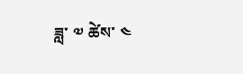ཟླ་ ༧ ཚེས་ ༤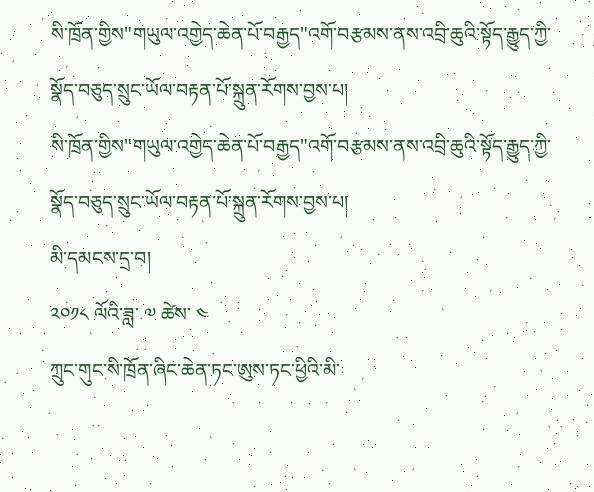སི་ཁྲོན་གྱིས"གཡུལ་འགྱེད་ཆེན་པོ་བརྒྱད"འགོ་བརྩམས་ནས་འབྲི་ཆུའི་སྟོད་རྒྱུད་ཀྱི་སྣོད་བཅུད་སྲུང་ཡོལ་བརྟན་པོ་སྐྲུན་རོགས་བྱས་པ།
སི་ཁྲོན་གྱིས"གཡུལ་འགྱེད་ཆེན་པོ་བརྒྱད"འགོ་བརྩམས་ནས་འབྲི་ཆུའི་སྟོད་རྒྱུད་ཀྱི་སྣོད་བཅུད་སྲུང་ཡོལ་བརྟན་པོ་སྐྲུན་རོགས་བྱས་པ།
མི་དམངས་དྲ་བ།
༢༠༡༨ ལོའི་ཟླ་ ༧ ཚེས་ ༤
ཀྲུང་གུང་སི་ཁྲོན་ཞིང་ཆེན་ཏང་ཨུས་ཏང་ཕྱིའི་མི་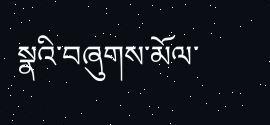སྣའི་བཞུགས་མོལ་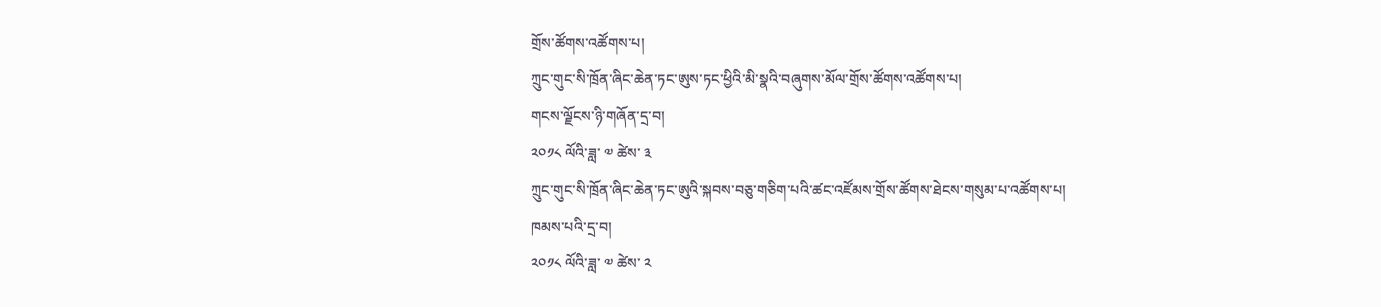གྲོས་ཚོགས་འཚོགས་པ།
ཀྲུང་གུང་སི་ཁྲོན་ཞིང་ཆེན་ཏང་ཨུས་ཏང་ཕྱིའི་མི་སྣའི་བཞུགས་མོལ་གྲོས་ཚོགས་འཚོགས་པ།
གངས་ལྗོངས་ཉི་གཞོན་དྲ་བ།
༢༠༡༨ ལོའི་ཟླ་ ༧ ཚེས་ ༣
ཀྲུང་གུང་སི་ཁྲོན་ཞིང་ཆེན་ཏང་ཨུའི་སྐབས་བཅུ་གཅིག་པའི་ཚང་འཛོམས་གྲོས་ཚོགས་ཐེངས་གསུམ་པ་འཚོགས་པ།
ཁམས་པའི་དྲ་བ།
༢༠༡༨ ལོའི་ཟླ་ ༧ ཚེས་ ༢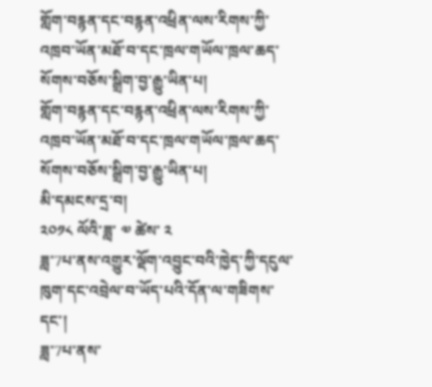གློག་བརྙན་དང་བརྙན་འཕྲིན་ལས་རིགས་ཀྱི་འཁྲབ་ཡོན་མཐོ་བ་དང་ཁྲལ་གཡོལ་ཁྲལ་ཆད་སོགས་བཅོས་སྒྲིག་བྱ་རྒྱུ་ཡིན་པ།
གློག་བརྙན་དང་བརྙན་འཕྲིན་ལས་རིགས་ཀྱི་འཁྲབ་ཡོན་མཐོ་བ་དང་ཁྲལ་གཡོལ་ཁྲལ་ཆད་སོགས་བཅོས་སྒྲིག་བྱ་རྒྱུ་ཡིན་པ།
མི་དམངས་དྲ་བ།
༢༠༡༨ ལོའི་ཟླ་ ༧ ཚེས་ ༢
ཟླ་7པ་ནས་འགྱུར་ལྡོག་འབྱུང་བའི་ཁྱེད་ཀྱི་དངུལ་ཁུག་དང་འབྲེལ་བ་ཡོད་པའི་དོན་ལ་གཟིགས་དང་།
ཟླ་7པ་ནས་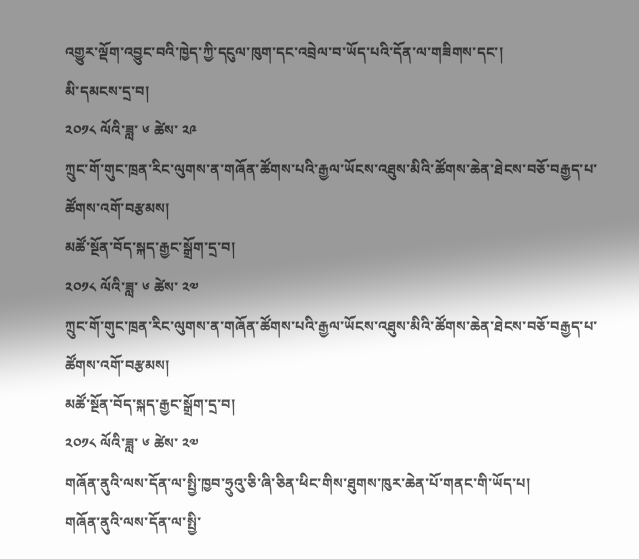འགྱུར་ལྡོག་འབྱུང་བའི་ཁྱེད་ཀྱི་དངུལ་ཁུག་དང་འབྲེལ་བ་ཡོད་པའི་དོན་ལ་གཟིགས་དང་།
མི་དམངས་དྲ་བ།
༢༠༡༨ ལོའི་ཟླ་ ༦ ཚེས་ ༢༩
ཀྲུང་གོ་གུང་ཁྲན་རིང་ལུགས་ན་གཞོན་ཚོགས་པའི་རྒྱལ་ཡོངས་འཐུས་མིའི་ཚོགས་ཆེན་ཐེངས་བཅོ་བརྒྱད་པ་ཚོགས་འགོ་བརྩམས།
མཚོ་སྔོན་བོད་སྐད་རྒྱང་སྒྲོག་དྲ་བ།
༢༠༡༨ ལོའི་ཟླ་ ༦ ཚེས་ ༢༧
ཀྲུང་གོ་གུང་ཁྲན་རིང་ལུགས་ན་གཞོན་ཚོགས་པའི་རྒྱལ་ཡོངས་འཐུས་མིའི་ཚོགས་ཆེན་ཐེངས་བཅོ་བརྒྱད་པ་ཚོགས་འགོ་བརྩམས།
མཚོ་སྔོན་བོད་སྐད་རྒྱང་སྒྲོག་དྲ་བ།
༢༠༡༨ ལོའི་ཟླ་ ༦ ཚེས་ ༢༧
གཞོན་ནུའི་ལས་དོན་ལ་སྤྱི་ཁྱབ་ཧྲུའུ་ཅི་ཞི་ཅིན་ཕིང་གིས་ཐུགས་ཁུར་ཆེན་པོ་གནང་གི་ཡོད་པ།
གཞོན་ནུའི་ལས་དོན་ལ་སྤྱི་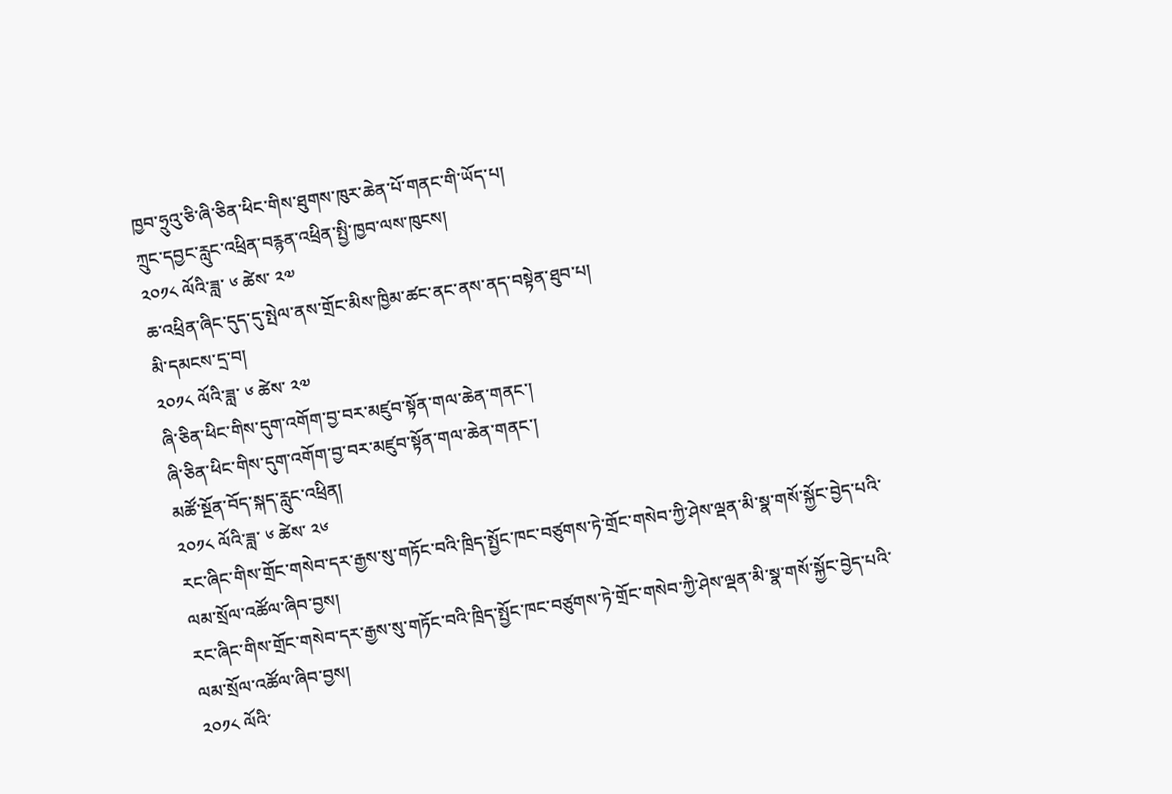ཁྱབ་ཧྲུའུ་ཅི་ཞི་ཅིན་ཕིང་གིས་ཐུགས་ཁུར་ཆེན་པོ་གནང་གི་ཡོད་པ།
ཀྲུང་དབྱང་རླུང་འཕྲིན་བརྙན་འཕྲིན་སྤྱི་ཁྱབ་ལས་ཁུངས།
༢༠༡༨ ལོའི་ཟླ་ ༦ ཚེས་ ༢༧
ཆ་འཕྲིན་ཞིང་དུད་དུ་སྤེལ་ནས་གྲོང་མིས་ཁྱིམ་ཚང་ནང་ནས་ནད་བསྟེན་ཐུབ་པ།
མི་དམངས་དྲ་བ།
༢༠༡༨ ལོའི་ཟླ་ ༦ ཚེས་ ༢༧
ཞི་ཅིན་ཕིང་གིས་དུག་འགོག་བྱ་བར་མཛུབ་སྟོན་གལ་ཆེན་གནང་།
ཞི་ཅིན་ཕིང་གིས་དུག་འགོག་བྱ་བར་མཛུབ་སྟོན་གལ་ཆེན་གནང་།
མཚོ་སྔོན་བོད་སྐད་རླུང་འཕྲིན།
༢༠༡༨ ལོའི་ཟླ་ ༦ ཚེས་ ༢༦
རང་ཞིང་གིས་གྲོང་གསེབ་དར་རྒྱས་སུ་གཏོང་བའི་ཁྲིད་སྤྱོང་ཁང་བཙུགས་ཏེ་གྲོང་གསེབ་ཀྱི་ཤེས་ལྡན་མི་སྣ་གསོ་སྐྱོང་བྱེད་པའི་ལམ་སྲོལ་འཚོལ་ཞིབ་བྱས།
རང་ཞིང་གིས་གྲོང་གསེབ་དར་རྒྱས་སུ་གཏོང་བའི་ཁྲིད་སྤྱོང་ཁང་བཙུགས་ཏེ་གྲོང་གསེབ་ཀྱི་ཤེས་ལྡན་མི་སྣ་གསོ་སྐྱོང་བྱེད་པའི་ལམ་སྲོལ་འཚོལ་ཞིབ་བྱས།
༢༠༡༨ ལོའི་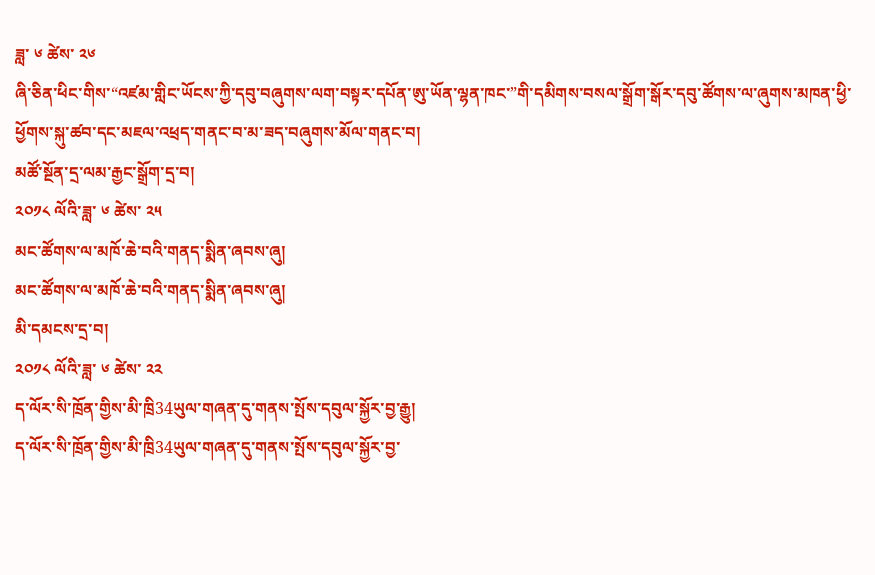ཟླ་ ༦ ཚེས་ ༢༦
ཞི་ཅིན་ཕིང་གིས་“འཛམ་གླིང་ཡོངས་ཀྱི་དབུ་བཞུགས་ལག་བསྟར་དཔོན་ཨུ་ཡོན་ལྷན་ཁང་”གི་དམིགས་བསལ་སྒྲོག་སྒོར་དབུ་ཚོགས་ལ་ཞུགས་མཁན་ཕྱི་ཕྱོགས་སྐུ་ཚབ་དང་མཇལ་འཕྲད་གནང་བ་མ་ཟད་བཞུགས་མོལ་གནང་བ།
མཚོ་སྔོན་དྲ་ལམ་རྒྱང་སྒྲོག་དྲ་བ།
༢༠༡༨ ལོའི་ཟླ་ ༦ ཚེས་ ༢༥
མང་ཚོགས་ལ་མཁོ་ཆེ་བའི་གནད་སྨིན་ཞབས་ཞུ།
མང་ཚོགས་ལ་མཁོ་ཆེ་བའི་གནད་སྨིན་ཞབས་ཞུ།
མི་དམངས་དྲ་བ།
༢༠༡༨ ལོའི་ཟླ་ ༦ ཚེས་ ༢༢
ད་ལོར་སི་ཁྲོན་གྱིས་མི་ཁྲི34ཡུལ་གཞན་དུ་གནས་སྤོས་དབུལ་སྐྱོར་བྱ་རྒྱུ།
ད་ལོར་སི་ཁྲོན་གྱིས་མི་ཁྲི34ཡུལ་གཞན་དུ་གནས་སྤོས་དབུལ་སྐྱོར་བྱ་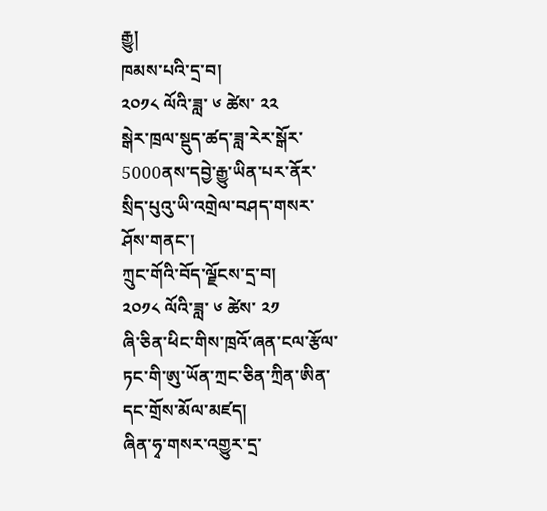རྒྱུ།
ཁམས་པའི་དྲ་བ།
༢༠༡༨ ལོའི་ཟླ་ ༦ ཚེས་ ༢༢
སྒེར་ཁྲལ་སྡུད་ཚད་ཟླ་རེར་སྒོར་5000ནས་དབྱེ་རྒྱུ་ཡིན་པར་ནོར་སྲིད་པུའུ་ཡི་འགྲེལ་བཤད་གསར་ཤོས་གནང་།
ཀྲུང་གོའི་བོད་ལྗོངས་དྲ་བ།
༢༠༡༨ ལོའི་ཟླ་ ༦ ཚེས་ ༢༡
ཞི་ཅིན་ཕིང་གིས་ཁྲའོ་ཞན་ངལ་རྩོལ་ཏང་གི་ཨུ་ཡོན་ཀྲང་ཅིན་ཀྲིན་ཨིན་དང་གྲོས་མོལ་མཛད།
ཞིན་ཧྭ་གསར་འགྱུར་དྲ་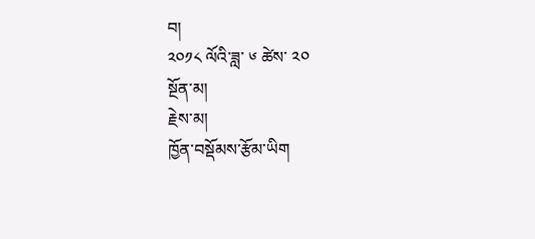བ།
༢༠༡༨ ལོའི་ཟླ་ ༦ ཚེས་ ༢༠
སྔོན་མ།
རྗེས་མ།
ཁྱོན་བསྡོམས་རྩོམ་ཡིག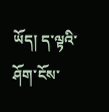ཡོད། ད་ལྟའི་ཤོག་ངོས་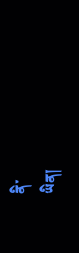ནི་
ཡིན།